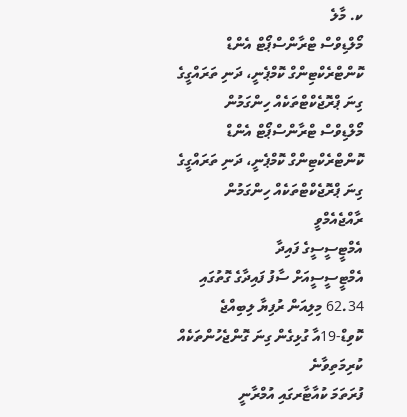ކ. މާލެ
މޯލްޑިވްސް ޓްރާންސްޕޯޓް އެންޑް ކޮންޓްރެކްޓިންގް ކޮމްޕެނީ، ދަނި ތަރައްގީގެ ގިނަ ޕްރޮޖެކްޓްތަކެއް ހިންގަމުން
މޯލްޑިވްސް ޓްރާންސްޕޯޓް އެންޑް ކޮންޓްރެކްޓިންގް ކޮމްޕެނީ، ދަނި ތަރައްގީގެ ގިނަ ޕްރޮޖެކްޓްތަކެއް ހިންގަމުން
ރާއްޖެއެމްވީ
އެމްޓީސީސީގެ ފައިދާ
އެމްޓީސީސީއަށް ސާފު ފައިދާގެ ގޮތުގައި 62.34 މިލިއަން ރުފިޔާ ލިބިއްޖެ
ކޮވިޑް-19އާ ގުޅިގެން ގިނަ ގޮންޖެހުންތަކެއް ކުރިމަތިވާނެ
ފުރަތަމަ ކުއާޓާރގައި އުމްރާނީ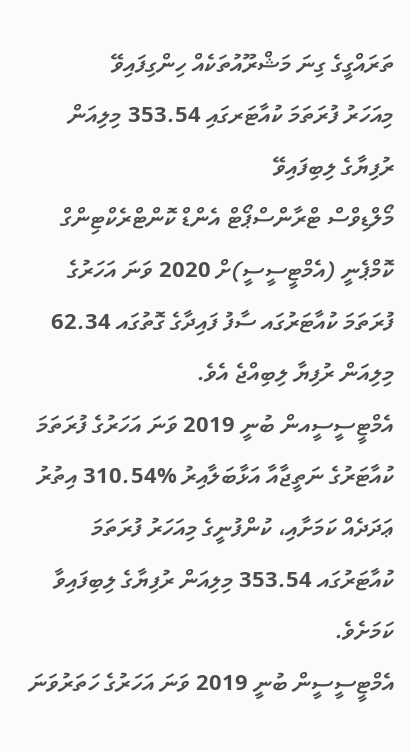ތަރައްގީގެ ގިނަ މަޝްރޫއުތަކެއް ހިންގިފައިވޭ
މިއަހަރު ފުރަތަމަ ކުއާޓަރގައި 353.54 މިލިއަން ރުފިޔާގެ ލިބިފައިވޭ
މޯލްޑިވްސް ޓްރާންސްޕޯޓް އެންޑް ކޮންޓްރެކްޓިންގް ކޮމްޕެނީ (އެމްޓީސީސީ)ށް 2020 ވަނަ އަހަރުގެ ފުރަތަމަ ކުއާޓަރުގައ ސާފު ފައިދާގެ ގޮތުގައ 62.34 މިލިއަން ރުފިޔާ ލިބިއްޖެ އެވެ.
އެމްޓީސީސީއން ބުނީ 2019 ވަނަ އަހަރުގެ ފުރަތަމަ ކުއާޓަރުގެ ނަތީޖާއާ އަޅާބަލާއިރު %310.54 އިތުރު ޢަދަދެއް ކަމަށާއި، ކުންފުނީގެ މިއަހަރު ފުރަތަމަ ކުއާޓަރުގައ 353.54 މިލިއަން ރުފިޔާގެ ލިބިފައިވާ ކަމަށެވެ.
އެމްޓީސީސީން ބުނީ 2019 ވަނަ އަހަރުގެ ހަތަރުވަނަ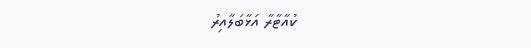ކުއާޓާރާ އަޅާބަލާއިރު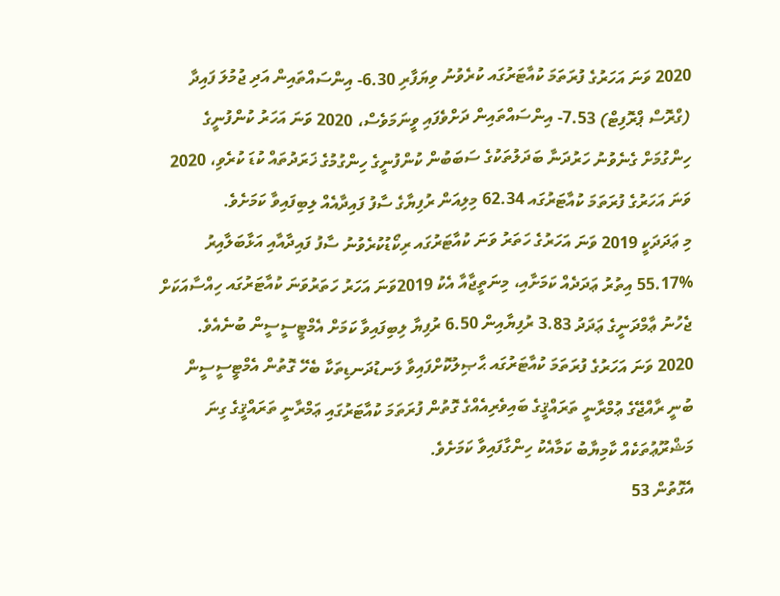2020 ވަނަ އަހަރުގެ ފުރަތަމަ ކުއާޓަރުގައ ކުރެވުނު ވިޔަފާރި 6.30- އިންސައްތައިން އަދި ޖުމުލަ ފައިދާ (ގްރޮސް ޕްރޮފިޓް) 7.53- އިންސައްތައިން ދަށްވެފައި ވީނަމަވެސް، 2020 ވަނަ އަހަރު ކުންފުނީގެ ހިންގުމަށް ގެނެވުނު ހަރުދަނާ ބަދަލުތަކުގެ ސަބަބުން ކުންފުނީގެ ހިންގުމުގެ ޚަރަދުތައް ކުޑަ ކުރެވި، 2020 ވަނަ އަހަރުގެ ފުރަތަމަ ކުއާޓަރުގައ 62.34 މިލިއަން ރުފިޔާގެ ސާފު ފައިދާއެއް ލިބިފައިވާ ކަމަށެވެ.
މި ޢަދަދަކީ 2019 ވަނަ އަހަރުގެ ހަތަރު ވަނަ ކުއާޓަރުގައ ރިކޯޑުކުރެވުނު ސާފު ފައިދާއާއި އަޅާބަލާއިރު %55.17 އިތުރު ޢަދަދެއް ކަމަށާއި، މިނަތީޖާއާ އެކު 2019ވަނަ އަހަރު ހަތަރުވަނަ ކުއާޓަރުގައ ހިއްސާއަކަށް ޖެހުނު ޢާމްދަނީގެ ޢަދަދު 3.83 ރުފިޔާއިން 6.50 ރުފިޔާ ލިބިފައިވާ ކަމަށް އެމްޓީސީސީން ބުނެއެވެ.
2020 ވަނަ އަހަރުގެ ފުރަތަމަ ކުއާޓަރުގައ ޙާޞިލުކޮށްފައިވާ ލަނޑުދަނޑިތަކާ ބެހޭ ގޮތުން އެމްޓީސީސީން ބުނީ ރާއްޖޭގެ ޢުމްރާނީ ތަރައްޤީގެ ބައިވެރިއެއްގެ ގޮތުން ފުރަތަމަ ކުއާޓަރުގައި ޢަމްރާނީ ތަރައްޤީގެ ގިނަ މަޝްރޫޢުތަކެއް ކާމިޔާބު ކަމާއެކު ހިންގާފައިވާ ކަމަށެވެ.
އެގޮތުން 53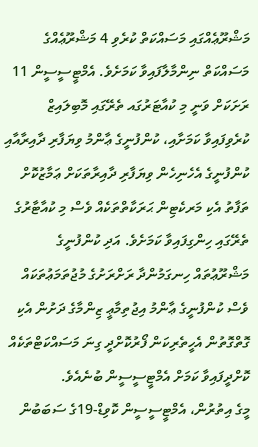މަޝްރޫޢެއްގައި މަސައްކަތް ކުރެވި 4 މަޝްރޫޢެއްގެ މަސައްކަތް ނިންމާލާފައިވާ ކަމަށެވެ. އެމްޓީސީސީން 11 ރަށަކަށް ވަނީ މި ކުއާޓަރުގައ ތެރޭގައި މޮބިލައިޒް ކުރެވިފައިވާ ކަމަށާއި، ކުންފުނީގެ ޢާންމު ވިޔަފާރި ދާއިރާއާއި ކުންފުނީގެ އެހެނިހެން ވިޔަފާރި ދާއިރާތަކަށް ޢަމާޒުކޮށް ތަފާތު އެކި މަރކެޓިން ޙަރަކާތްތަކެއް ވެސް މި ކުއާޓާރުގެ ތެރޭގައި ހިންގިފައިވާ ކަމަށެވެ. އަދި ކުންފުނީގެ މަޝްރޫޢުތައް ހިނގަމުންދާ ރަށްރަށުގެ މުޖުތަމަޢުތަކައް ވެސް ކުންފުނީގެ ޢާންމު އިޖުތިމާޢީ ޒިންމާގެ ދަށުން އެކި ގޮތްގޮތުން އެހީތެރިކަން ފޯރުކޮށްދީ ގިނަ މަސައްކަޓްތަކެއް ކޮށްދީފައިވާ ކަމަށް އެމްޓީސީސީން ބުނެއެވެ.
މީގެ އިތުރުން، އެމްޓީސީސީން ކޮވިޑް-19ގެ ސަބަބުން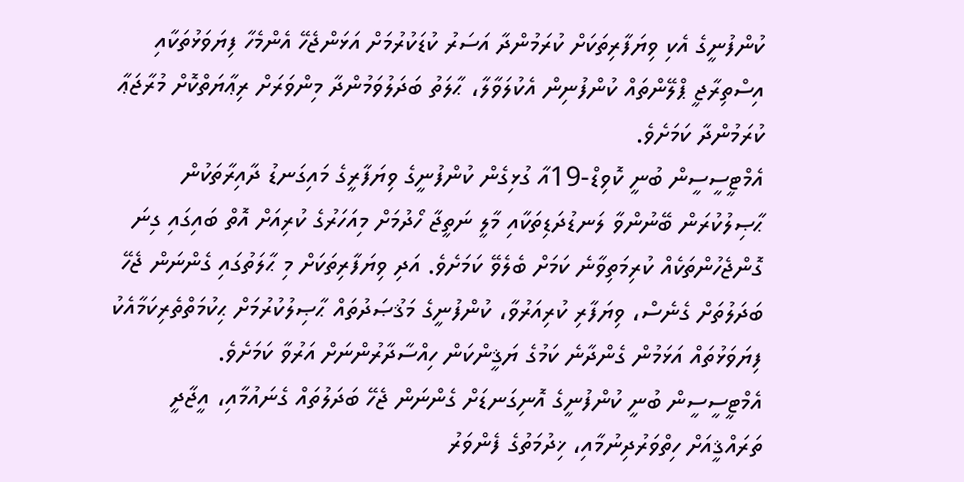ކުންފުނީގެ އެކި ވިޔަފާރިތަކަށް ކުރަމުންދާ އަސަރު ކުޑަކުރުމަށް އަޅަންޖެހޭ އެންމެހާ ފިޔަވަޅުތަކާއި އިސްތިރާޖީ ޕްލޭންތައް ކުންފުނިން އެކުލަވާލާ، ޙާލަތު ބަދަލުވަމުންދާ މިންވަރަށް ރިޢާޔަތްކޮށް މުރާޖަޢާ ކުރަމުންދާ ކަމަށެވެ.
އެމްޓީސީސީން ބުނީ ކޮވިޑް-19އާ ގުޅިގެން ކުންފުނީގެ ވިޔަފާރީގެ މައިގަނޑު ދާއިރާތަކުން ޙާޞިލުކުރަން ބޭނުންވާ ލަނޑުދަޑިތަކާއި މާލީ ނަތީޖާ ހޯދުމަށް މިއަހަރުގެ ކުރިއަށް އޮތް ބައިގައި ގިނަ ގޮންޖެހުންތަކެއް ކުރިމަތިވާނެ ކަމަށް ބެލެވޭ ކަމަށެވެ. އަދި ވިޔަފާރިތަކަށް މި ޙާލަތުގައި ގެންނަން ޖެހޭ ބަދަލުތަށް ގެނެސް، ވިޔަފާރި ކުރިއަރުވާ، ކުންފުނީގެ މަޤުޞަދުތައް ޙާޞިލުކުރުމަށް ޙިކުމަތްތެރިކަމާއެކު ފިޔަވަޅުތައް އަޅަމުން ގެންދާނެ ކަމުގެ ޔަޤީންކަން ހިއްސާދާރުންނަށް އަރުވާ ކަމަށެވެ.
އެމްޓީސީސީން ބުނީ ކުންފުނީގެ އޮނިގަނޑަށް ގެންނަން ޖެހޭ ބަދަލުތައް ގެނައުމާއި، އީޖާދީ ތަރައްޤީއަށް ހިތްވަރުދިނުމާއި، ޚިދުމަތުގެ ފެންވަރު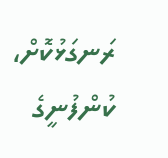ރަނގަޅުކޮށް، ކުންފުނީގެ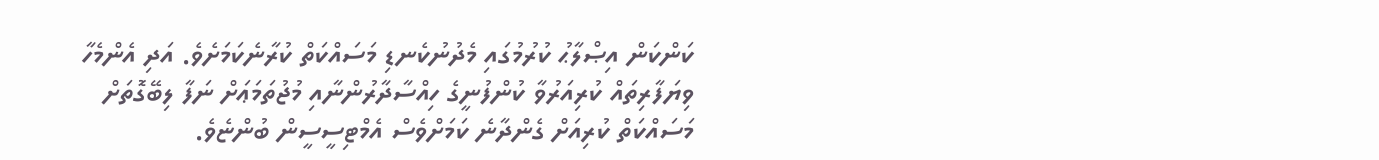ކަންކަން އިޞްލާޙު ކުރުމުގައި މެދުނުކެނޑި މަސައްކަތް ކުރާނެކަމަށެވެ. އަދި އެންމެހާ ވިޔަފާރިތައް ކުރިއަރުވާ ކުންފުނީގެ ހިއްސާދާރުންނާއި މުޖުތަމަޢަށް ނަފާ ލިބޭގޮތަށް މަސައްކަތް ކުރިއަށް ގެންދާނެ ކަމަށްވެސް އެމްޓިސީސީން ބުންޏެވެ.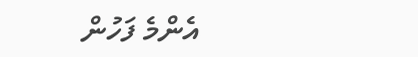އެންމެ ފަހުން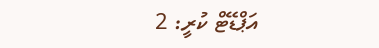އަޕްޑޭޓް ކުރީ: 2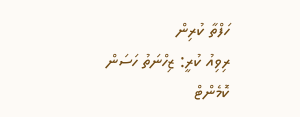ހަފްތާ ކުރިން
ރިވިއު ކުރީ: ޒިހްނަތު ހަސަން
ކޮމެންޓް